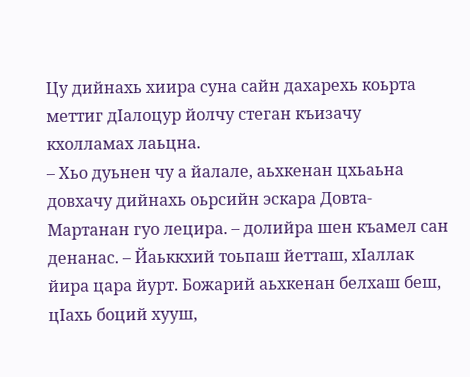Цу дийнахь хиира суна сайн дахарехь коьрта меттиг дIалоцур йолчу стеган къизачу кхолламах лаьцна.
– Хьо дуьнен чу а йалале, аьхкенан цхьаьна довхачу дийнахь оьрсийн эскара Довта-Мартанан гуо лецира. – долийра шен къамел сан денанас. – Йаьккхий тоьпаш йетташ, хIаллак йира цара йурт. Божарий аьхкенан белхаш беш, цIахь боций хууш,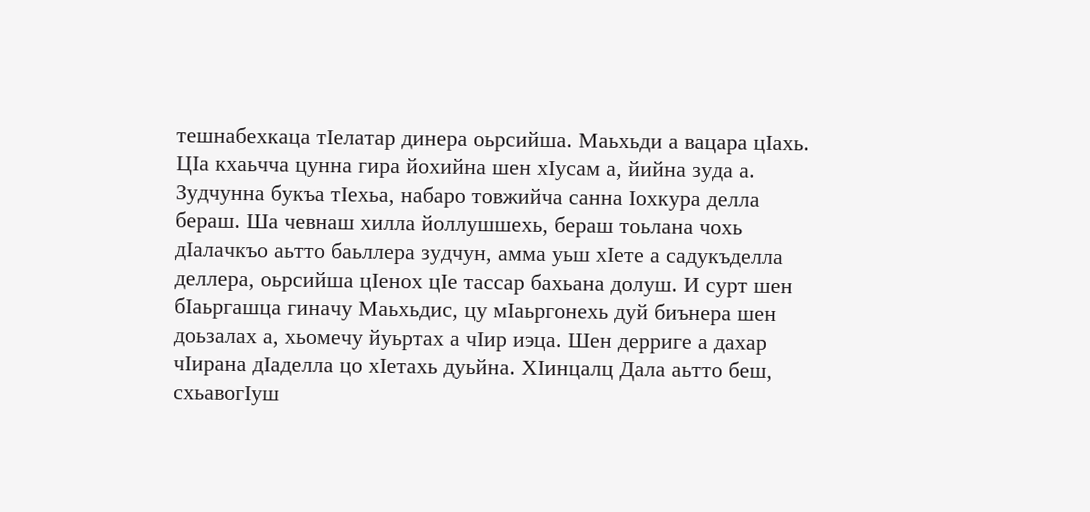тешнабехкаца тIелатар динера оьрсийша. Маьхьди а вацара цIахь. ЦIа кхаьчча цунна гира йохийна шен хIусам а, йийна зуда а. Зудчунна букъа тIехьа, набаро товжийча санна Iохкура делла бераш. Ша чевнаш хилла йоллушшехь, бераш тоьлана чохь дIалачкъо аьтто баьллера зудчун, амма уьш хIете а садукъделла деллера, оьрсийша цIенох цIе тассар бахьана долуш. И сурт шен бIаьргашца гиначу Маьхьдис, цу мIаьргонехь дуй биънера шен доьзалах а, хьомечу йуьртах а чIир иэца. Шен дерриге а дахар чIирана дIаделла цо хIетахь дуьйна. ХIинцалц Дала аьтто беш, схьавогIуш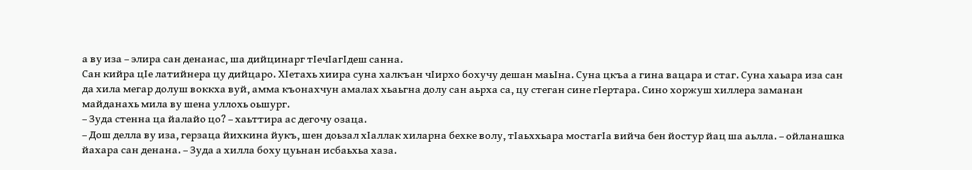а ву иза – элира сан денанас, ша дийцинарг тIечIагIдеш санна.
Сан кийра цIе латийнера цу дийцаро. ХIетахь хиира суна халкъан чIирхо бохучу дешан маьIна. Суна цкъа а гина вацара и стаг. Суна хаьара иза сан да хила мегар долуш воккха вуй, амма къонахчун амалах хьаьгна долу сан аьрха са, цу стеган сине гIертара. Сино хоржуш хиллера заманан майданахь мила ву шена уллохь оьшург.
– Зуда стенна ца йалайо цо? – хаьттира ас дегочу озаца.
– Дош делла ву иза, герзаца йихкина йукъ, шен доьзал хIаллак хиларна бехке волу, тIаьххьара мостагIа вийча бен йостур йац ша аьлла. – ойланашка йахара сан денана. – Зуда а хилла боху цуьнан исбаьхьа хаза.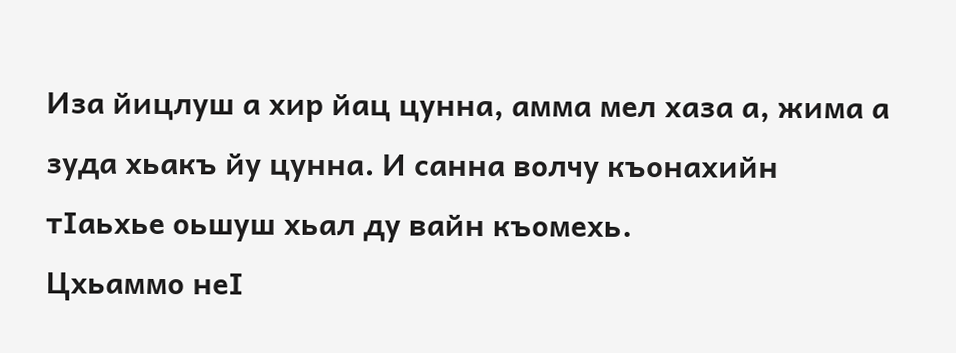Иза йицлуш а хир йац цунна, амма мел хаза а, жима а зуда хьакъ йу цунна. И санна волчу къонахийн тIаьхье оьшуш хьал ду вайн къомехь.
Цхьаммо неI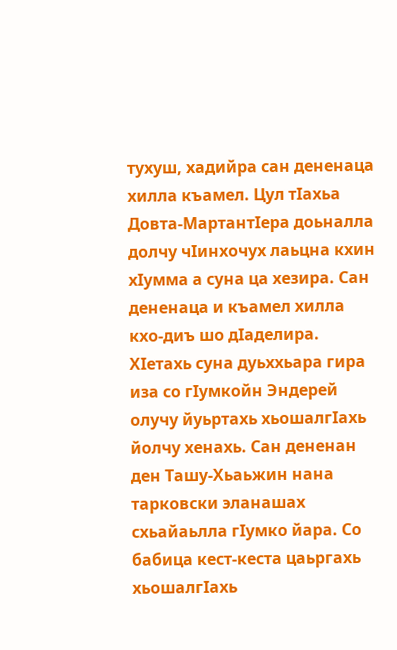тухуш, хадийра сан дененаца хилла къамел. Цул тIахьа Довта-МартантIера доьналла долчу чIинхочух лаьцна кхин хIумма а суна ца хезира. Сан дененаца и къамел хилла кхо-диъ шо дIаделира. ХIетахь суна дуьххьара гира иза со гIумкойн Эндерей олучу йуьртахь хьошалгIахь йолчу хенахь. Сан дененан ден Ташу-Хьаьжин нана тарковски эланашах схьайаьлла гIумко йара. Со бабица кест-кеста цаьргахь хьошалгIахь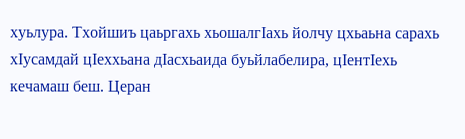хуьлура. Тхойшиъ цаьргахь хьошалгIахь йолчу цхьаьна сарахь хIусамдай цIеххьана дIасхьаида буьйлабелира, цIентIехь кечамаш беш. Церан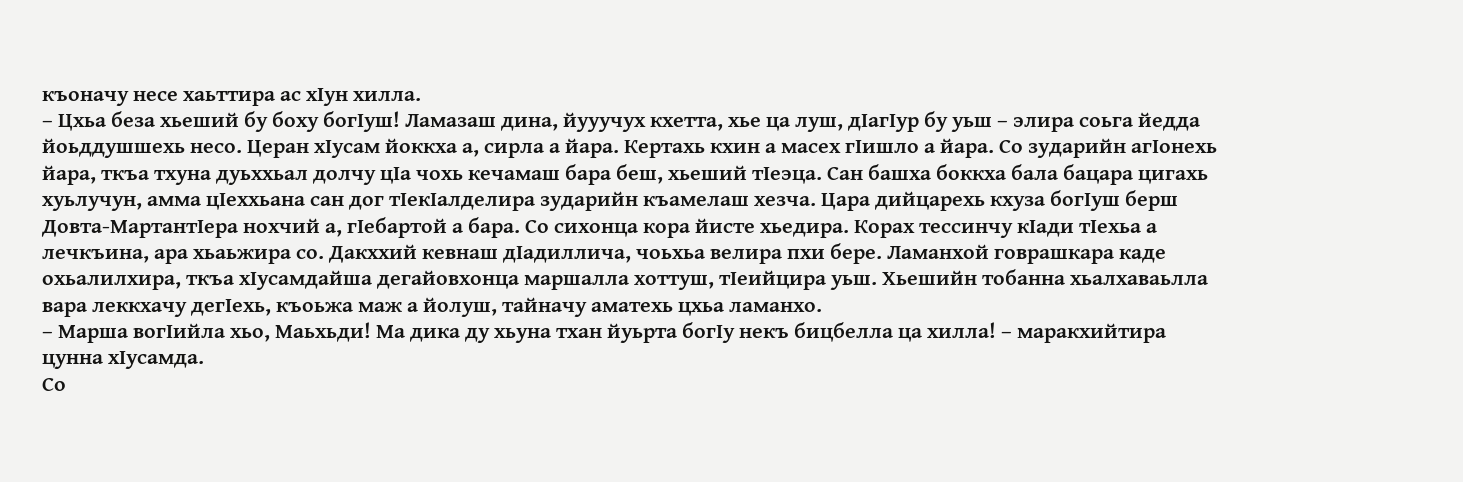къоначу несе хаьттира ас хIун хилла.
– Цхьа беза хьеший бу боху богIуш! Ламазаш дина, йууучух кхетта, хье ца луш, дIагIур бу уьш – элира соьга йедда йоьддушшехь несо. Церан хIусам йоккха а, сирла а йара. Кертахь кхин а масех гIишло а йара. Со зударийн агIонехь йара, ткъа тхуна дуьххьал долчу цIа чохь кечамаш бара беш, хьеший тIеэца. Сан башха боккха бала бацара цигахь хуьлучун, амма цIеххьана сан дог тIекIалделира зударийн къамелаш хезча. Цара дийцарехь кхуза богIуш берш Довта-МартантIера нохчий а, гIебартой а бара. Со сихонца кора йисте хьедира. Корах тессинчу кIади тIехьа а лечкъина, ара хьаьжира со. Дакххий кевнаш дIадиллича, чоьхьа велира пхи бере. Ламанхой говрашкара каде охьалилхира, ткъа хIусамдайша дегайовхонца маршалла хоттуш, тIеийцира уьш. Хьешийн тобанна хьалхаваьлла вара леккхачу дегIехь, къоьжа маж а йолуш, тайначу аматехь цхьа ламанхо.
– Марша вогIийла хьо, Маьхьди! Ма дика ду хьуна тхан йуьрта богIу некъ бицбелла ца хилла! – маракхийтира цунна хIусамда.
Со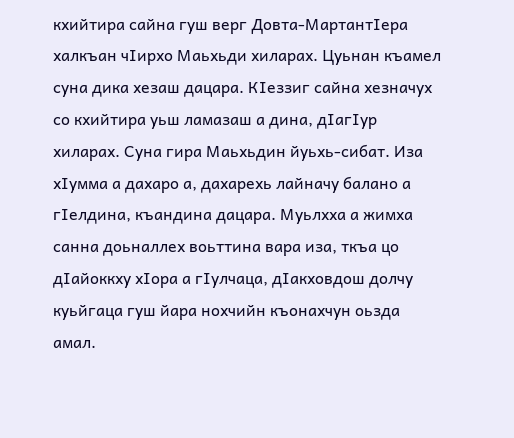кхийтира сайна гуш верг Довта-МартантIера халкъан чIирхо Маьхьди хиларах. Цуьнан къамел суна дика хезаш дацара. КIеззиг сайна хезначух со кхийтира уьш ламазаш а дина, дIагIур хиларах. Суна гира Маьхьдин йуьхь-сибат. Иза хIумма а дахаро а, дахарехь лайначу балано а гIелдина, къандина дацара. Муьлхха а жимха санна доьналлех воьттина вара иза, ткъа цо дIайоккху хIора а гIулчаца, дIакховдош долчу куьйгаца гуш йара нохчийн къонахчун оьзда амал.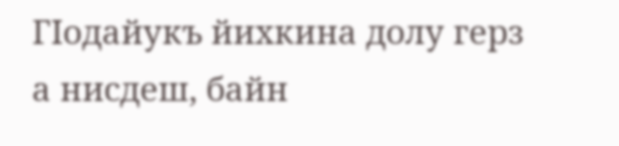ГIодайукъ йихкина долу герз а нисдеш, байн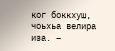ког боккхуш, чоьхьа велира иза. –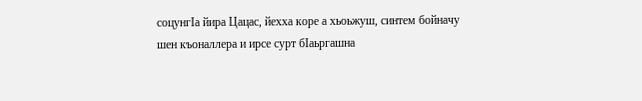соцунгIа йира Цацас, йехха коре а хьоьжуш, синтем бойначу шен къоналлера и ирсе сурт бIаьргашна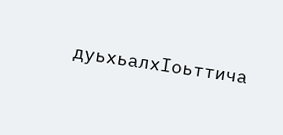дуьхьалхIоьттича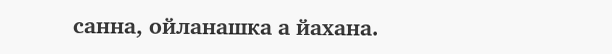санна, ойланашка а йахана.